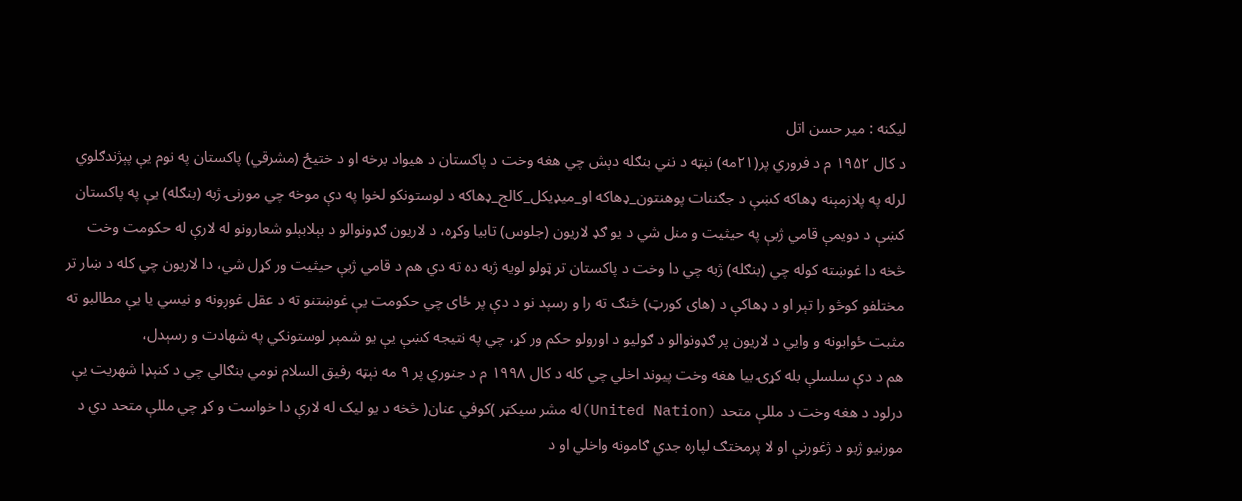لیکنه : میر حسن اتل
د کال ۱۹۵۲ م د فروري پر(۲۱مه) نېټه د نني بنګله دېش چي هغه وخت د پاکستان د هیواد برخه او د ختیځ (مشرقي) پاکستان په نوم یې پېژندګلوي لرله په پلازمېنه ډهاکه کښې د جګننات پوهنتون_ډهاکه او_میډیکل_کالج_ډهاکه د لوستونکو لخوا په دې موخه چي مورنۍ ژبه (بنګله) يې په پاکستان کښې د دویمې قامي ژبې په حیثیت و منل شي د یو ګډ لاریون (جلوس) تابیا وکړه، د لاریون ګډونوالو د بېلابېلو شعارونو له لارې له حکومت وخت څخه دا غوښته کوله چي (بنګله) ژبه چي دا وخت د پاکستان تر ټولو لویه ژبه ده ته دي هم د قامي ژبې حیثیت ور کړل شي، دا لاریون چي کله د ښار تر مختلفو کوڅو را تېر او د ډهاکې د (های کورټ) څنګ ته را و رسېد نو د دې پر ځای چي حکومت یې غوښتنو ته د عقل غوږونه و نیسي یا یې مطالبو ته مثبت ځوابونه و وایي د لاریون پر ګډونوالو د ګولیو د اورولو حکم ور کړ، چي په نتیجه کښې یې یو شمېر لوستونکي په شهادت و رسېدل،
هم د دې سلسلې بله کړۍ بیا هغه وخت پیوند اخلي چي کله د کال ۱۹۹۸ م د جنوري پر ۹ مه نېټه رفیق السلام نومي بنګالي چي د کنېډا شهریت یې درلود د هغه وخت د مللې متحد (United Nation)له مشر سیکټر )کوفي عنان( څخه د یو لیک له لارې دا خواست و کړ چي مللې متحد دي د مورنیو ژبو د ژغورنې او لا پرمختګ لپاره جدي ګامونه واخلي او د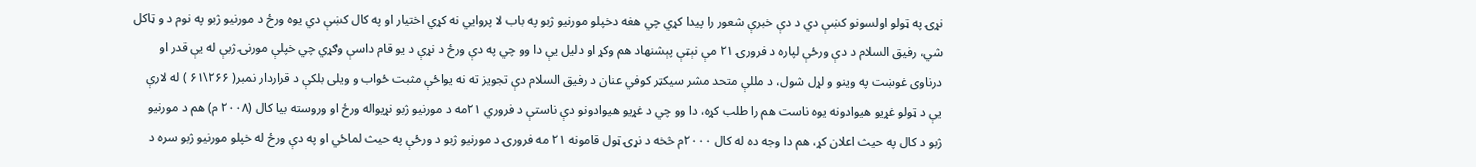نړۍ په ټولو اولسونو کښې دي د دې خبرې شعور را پیدا کړي چي هغه دخپلو مورنیو ژبو په باب لا پروايي نه کړي اختیار او په کال کښې دي یوه ورځ د مورنیو ژبو په نوم د و ټاکل شي، رفیق السلام د دې ورځې لپاره د فرورۍ ۲۱ مې نېټې پېشنهاد هم وکړ او دلیل یې دا وو چي په دې ورځ د نړې د یو قام داسې وګړي چي خپلې مورنۍ ژبې له یې قدر او درناوی غوښت په وینو و لړل شول، د مللې متحد مشر سیکټر کوفي عنان د رفیق السلام دې تجویز ته نه يواځې مثبت ځواب و ویلی بلکې د قراردار نمبر( ۲۶۶\۶۱ ) له لارې یې د ټولو غړيو هیوادونه یوه ناست هم را طلب کړه، دا وو چي د غړیو هیوادونو دې ناستې د فروري ۲۱مه د مورنیو ژبو نړيواله ورځ او وروسته بیا کال (۲۰۰۸ م) هم د مورنیو ژبو د کال په حیث اعلان کړ، هم دا وجه ده له کال ۲۰۰۰م څخه د نړۍ ټول قامونه ۲۱ مه فرورۍ د مورنیو ژبو د ورځې په حیث لماځي او په دې ورځ له خپلو مورنیو ژبو سره د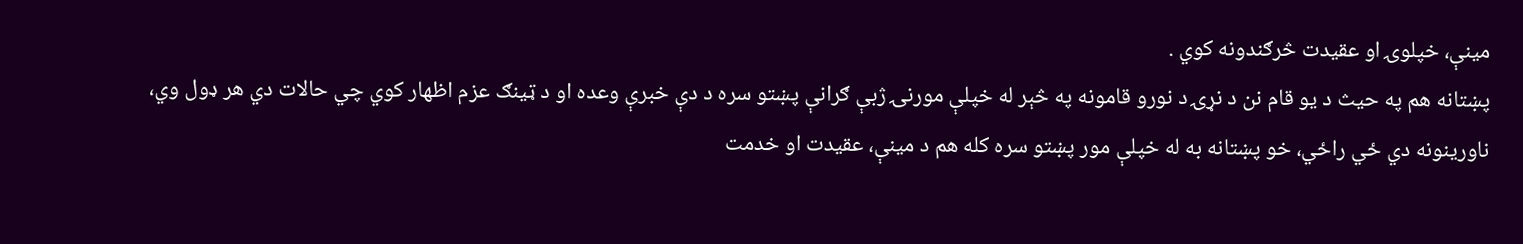مینې، خپلوۍ او عقیدت څرګندونه کوي .
پښتانه هم په حیث د یو قام نن د نړۍ د نورو قامونه په څېر له خپلې مورنۍ ژبې ګرانې پښتو سره د دې خبرې وعده او د ټینګ عزم اظهار کوي چي حالات دي هر ډول وي، ناورینونه دي ځي راځي، خو پښتانه به له خپلې مور پښتو سره کله هم د مینې، عقیدت او خدمت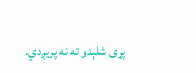پړی شلېدو ته نه پریږدي.